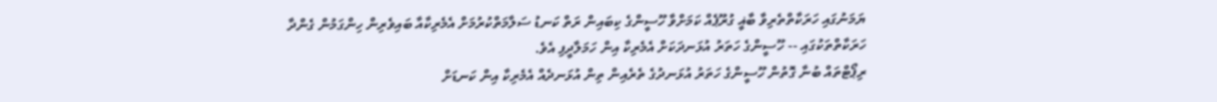ޔަމަނުގައި ހަރަކާތްތެރިވާ ބާޣީ ގުރޫޕެއް ކަމަށްވާ ހޫސީންގެ ކިބައިން ރަތް ކަނޑު ސަލާމަތްކުރުމަށް އެމެރިކާއާ ބައިވެރިން ހިންގަމުން ގެންދާ ހަރަކާތްތަކުގައި -- ހޫސީންގެ ހަތަރު އުޅަނދަކަށް އެމެރިކާ އިން ހަމަލާދީފި އެވެ.
ރިޕޯޓްތައް ބުނާ ގޮތުން ހޫސީންގެ ހަތަރު އުޅަނދުގެ ތެރެއިން ތިން އުޅަނދެއް އެމެރިކާ އިން ކަނޑަށް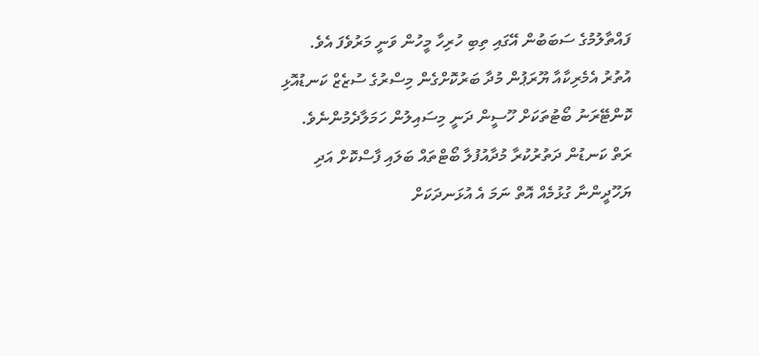ފައްތާލުމުގެ ސަބަބުން އޭގައި ތިބި ހުރިހާ މީހުން ވަނީ މަރުވެފަ އެވެ.
އުތުރު އެމެރިކާއާ ޔޫރަޕުން މުދާ ބަރުކޮށްގެން މިސްރުގެ ސުޒެޒް ކަނޑުއޮޅި ކޮންޓޭރަނު ބޯޓުތަކަށް ހޫސީން ދަނީ މިސައިލުން ހަމަލާދެމުންނެވެ.
ރަތް ކަނޑުން ދަތުރުކުރާ މުދާއުފުލާ ބޯޓްތައް ބަލައި ފާސްކޮށް އަދި ޔަހޫދީންނާ ގުޅުމެއް އޮތް ނަމަ އެ އުޅަނދަކަށް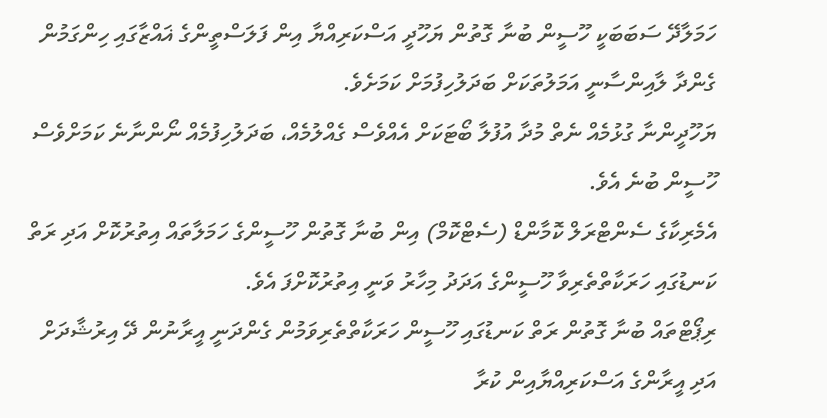ހަމަލާދޭ ސަބަބަކީ ހޫސީން ބުނާ ގޮތުން ޔަހޫދީ އަސްކަރިއްޔާ އިން ފަލަސްތީންގެ ޣައްޒާގައި ހިންގަމުން ގެންދާ ލާއިންސާނީ އަމަލުތަކަށް ބަދަލުހިފުމަށް ކަމަށެވެ.
ޔަހޫދީންނާ ގުޅުމެއް ނެތް މުދާ އުފުލާ ބޯޓަކަށް އެއްވެސް ގެއްލުމެއް، ބަދަލުހިފުމެއް ނޯންނާނެ ކަމަށްވެސް ހޫސީން ބުނެ އެވެ.
އެމެރިކާގެ ސެންޓްރަލް ކޮމާންޑް (ސެޓްކޮމް) އިން ބުނާ ގޮތުން ހޫސީންގެ ހަމަލާތައް އިތުރުކޮށް އަދި ރަތް ކަނޑުގައި ހަރަކާތްތެރިވާ ހޫސީންގެ އަދަދު މިހާރު ވަނީ އިތުރުކޮށްފަ އެވެ.
ރިޕޯޓްތައް ބުނާ ގޮތުން ރަތް ކަނޑުގައި ހޫސީން ހަރަކާތްތެރިވަމުން ގެންދަނީ އީރާނުން ދޭ އިރުޝާދަށް އަދި އީރާންގެ އަސްކަރިއްޔާއިން ކުރާ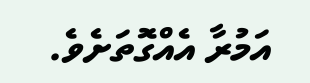އަމުރާ އެއްގޮތަށެވެ.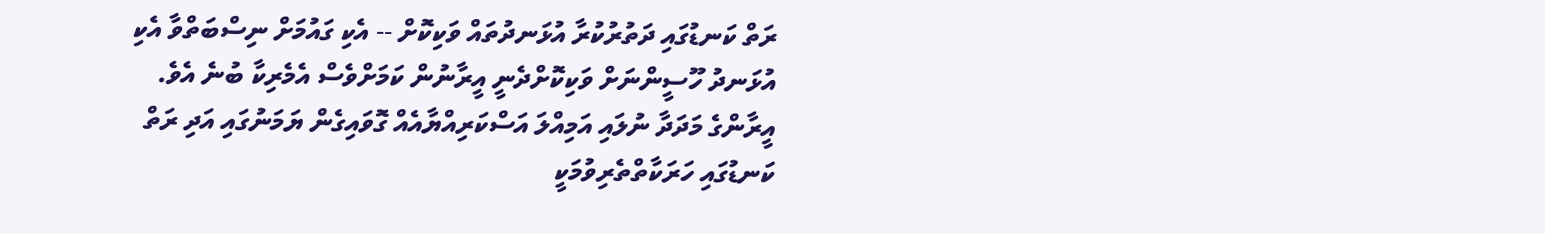ރަތް ކަނޑުގައި ދަތުރުކުރާ އުޅަނދުތައް ވަކިކޮށް -- އެކި ގައުމަށް ނިސްބަތްވާ އެކި އުޅަނދު ހޫސީންނަށް ވަކިކޮށްދެނީ އީރާނުން ކަމަށްވެސް އެމެރިކާ ބުނެ އެވެ.
އީރާންގެ މަދަދާ ނުލައި އަމިއްލަ އަސްކަރިއްޔާއެއް ގޮވައިގެން ޔަމަނުގައި އަދި ރަތް ކަނޑުގައި ހަރަކާތްތެރިވުމަކީ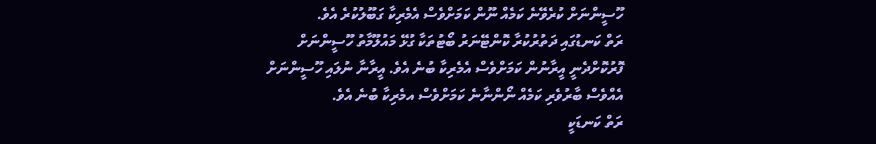ހޫސީންނަށް ކުރެވޭނެ ކަމެއް ނޫން ކަމަށްވެސް އެމެރިކާ ގަބޫލުކުރެ އެވެ.
ރަތް ކަނޑުގައި ދަތުރުކުރާ ކޮންޓޭނަރު ބޯޓުތަކާ ގުޅޭ މައުލޫމާތު ހޫސީންނަށް ފޮރުކޮށްދެނީ އީރާނުން ކަމަށްވެސް އެމެރިކާ ބުނެ އެވެ. އީރާނާ ނުލައި ހޫސީންނަށް އެއްވެސް ބާރުވެރި ކަމެއް ނޯންނާނެ ކަމަށްވެސް އމެރިކާ ބުނެ އެވެ.
ރަތް ކަނޑަކީ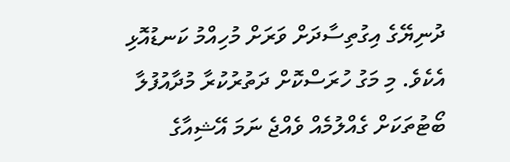ދުނިޔޭގެ އިގުތިސާދަށް ވަރަށް މުހިއްމު ކަނޑުއޮޅި އެކެވެ. މި މަގު ހުރަސްކޮށް ދަތުރުކުރާ މުދާއުފުލާ ބޯޓުތަކަށް ގެއްލުމެއް ވެއްޖެ ނަމަ އޭޝިއާގެ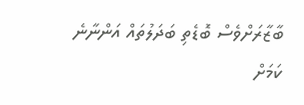ބާޒާރަށްވެސް ބޮޑެތި ބަދަލުތައް އަންނާނެ ކަމަށް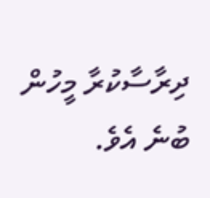ދިރާސާކުރާ މީހުން ބުނެ އެވެ.